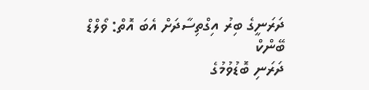ދަރަނީގެ ބިރު އިގްތިސާދަށް އެބަ އޮތް: ވޯލްޑް ބޭންކް
ދަރަނި ބޮޑުވުމުގެ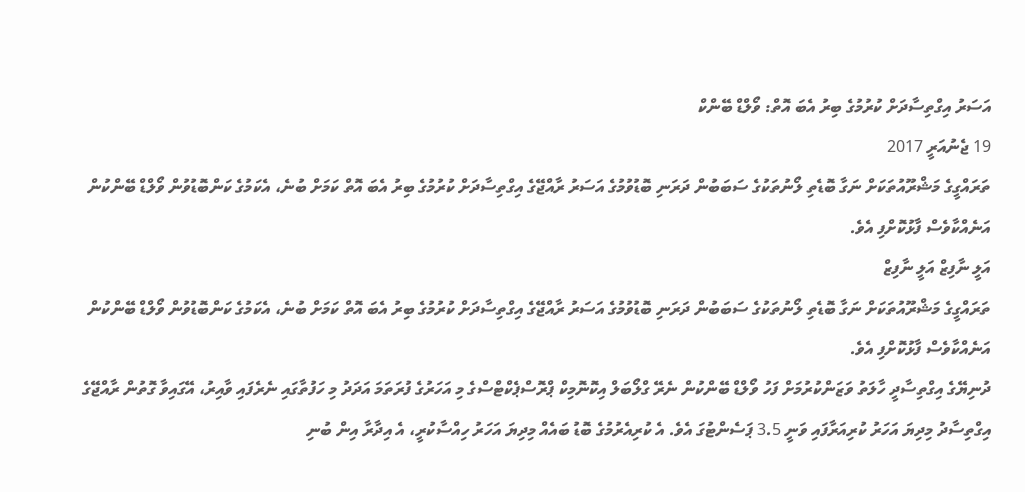އަސަރު އިގްތިސާދަށް ކުރުމުގެ ބިރު އެބަ އޮތް: ވޯލްޑް ބޭންކް
19 ޖެނުއަރީ 2017
ތަރައްގީގެ މަޝްރޫއުތަކަށް ނަގާ ބޮޑެތި ލޯނުތަކުގެ ސަބަބުން ދަރަނި ބޮޑުވުމުގެ އަސަރު ރާއްޖޭގެ އިގްތިސާދަށް ކުރުމުގެ ބިރު އެބަ އޮތް ކަމަށް ބުނެ، އެކަމުގެ ކަންބޮޑުވުން ވޯލްޑް ބޭންކުން އަނެއްކާވެސް ފާޅުކޮށްފި އެވެ.
އަލީ ނާފިޒް އަލީ ނާފިޒް
ތަރައްގީގެ މަޝްރޫއުތަކަށް ނަގާ ބޮޑެތި ލޯނުތަކުގެ ސަބަބުން ދަރަނި ބޮޑުވުމުގެ އަސަރު ރާއްޖޭގެ އިގްތިސާދަށް ކުރުމުގެ ބިރު އެބަ އޮތް ކަމަށް ބުނެ، އެކަމުގެ ކަންބޮޑުވުން ވޯލްޑް ބޭންކުން އަނެއްކާވެސް ފާޅުކޮށްފި އެވެ.
ދުނިޔޭގެ އިގްތިސާދީ ހާލަތު ވަޒަންކުރުމަށް ފަހު ވޯލްޑް ބޭންކުން ނެރޭ ގްލޯބަލް އިކޮނޮމިކް ޕްރޮސްޕެކްޓްސްގެ މި އަހަރުގެ ފުރަތަމަ އަދަދު މި ހަފުތާގައި ނެރެފައި ވާއިރު، އޭގައިވާ ގޮތުން ރާއްޖޭގެ އިގްތިސާދު މިދިޔަ އަހަރު ކުރިއަރާފައި ވަނީ 3.5 ޕަސެންޓުގަ އެވެ. އެ ކުރިއެރުމުގެ ބޮޑު ބައެއް މިދިޔަ އަހަރު ހިއްސާކުރީ، އެ އިދާރާ އިން ބުނި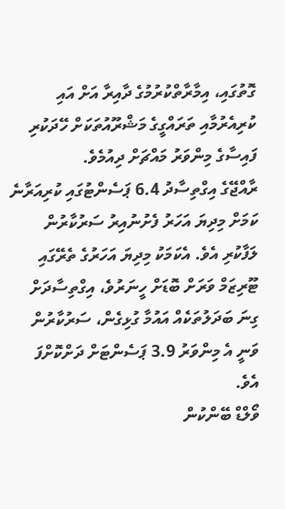ގޮތުގައި، އިމާރާތްކުރުމުގެ ދާއިރާ އަށް އައި ކުރިއެރުމާއި ތަރައްގީގެ މަޝްރޫއުތަކަށް ހޭދަކުރި ފައިސާގެ މިންވަރު މައްޗަށް ދިއުމެވެ.
ރާއްޖޭގެ އިގްތިސާދު 6.4 ޕަސެންޓުގައި ކުރިއަރާނެ ކަމަށް މިދިޔަ އަހަރު ފެށުނުއިރު ސަރުކާރުން ލަފާކުރި އެވެ. އެކަމަކު މިދިޔަ އަހަރުގެ ތެރޭގައި ޓޫރިޒަމް ވަރަށް ބޮޑަށް ހީނަރުވެ، އިގްތިސާދަށް ގިނަ ބަދަލުތަކެއް އައުމާ ގުޅިގެން، ސަރުކާރުން ވަނީ އެ މިންވަރު 3.9 ޕަސެންޓަށް ދަށްކޮށްފަ އެވެ.
ވޯލްޑް ބޭންކުން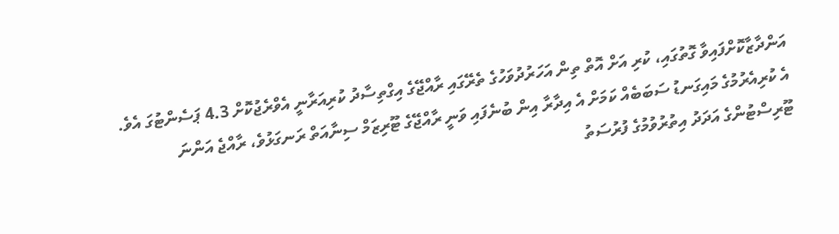އަންދާޒާކޮށްފައިވާ ގޮތުގައި، ކުރި އަށް އޮތް ތިން އަހަރުދުވަހުގެ ތެރޭގައި ރާއްޖޭގެ އިގްތިސާދު ކުރިއަރާނީ އެވްރެޖުކޮށް 4.3 ޕަސެންޓުގަ އެވެ. އެ ކުރިއެރުމުގެ މައިގަނޑު ސަބަބެއް ކަމަށް އެ އިދާރާ އިން ބުނެފައި ވަނީ ރާއްޖޭގެ ޓޫރިޒަމް ސިނާއަތް ރަނގަޅުވެ، ރާއްޖެ އަންނަ ޓޫރިސްޓުންގެ އަދަދު އިތުރުވުމުގެ ފުރުސަތު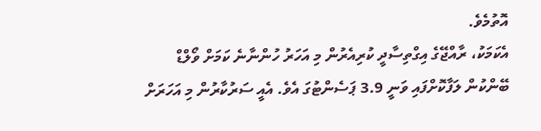އޮތުމެވެ.
އެކަމަކު، ރާއްޖޭގެ އިގްތިސާދީ ކުރިއެރުން މި އަހަރު ހުންނާނެ ކަމަށް ވޯލްޑް ބޭންކުން ލަފާކޮށްފައި ވަނީ 3.9 ޕަސެންޓުގަ އެވެ. އެއީ ސަރުކާރުން މި އަހަރަށް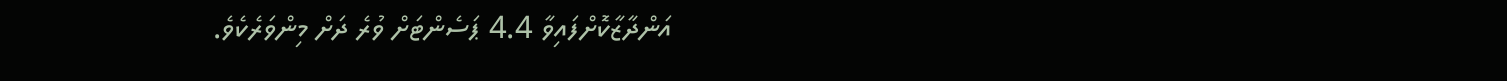އަންދާޒާކޮށްފައިވާ 4.4 ޕަސެންޓަށް ވުރެ ދަށް މިންވަރެކެވެ.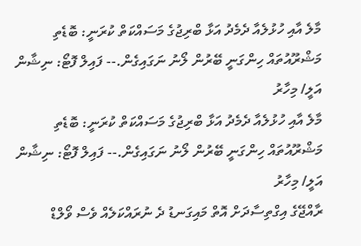މާލެ އާއި ހުޅުލެއާ ދެމެދު އަޅާ ބްރިޖުގެ މަސައްކަތް ކުރަނީ: ބޮޑެތި މަޝްރޫއުތައް ހިންގަނީ ބޭރުން ލޯނު ނަގައިގެން.-- ފައިލް ފޮޓޯ: ނިޝާން އަލީ/ މިހާރު
މާލެ އާއި ހުޅުލެއާ ދެމެދު އަޅާ ބްރިޖުގެ މަސައްކަތް ކުރަނީ: ބޮޑެތި މަޝްރޫއުތައް ހިންގަނީ ބޭރުން ލޯނު ނަގައިގެން.-- ފައިލް ފޮޓޯ: ނިޝާން އަލީ/ މިހާރު
ރާއްޖޭގެ އިގްތިސާދަށް އޮތް މައިގަނޑު ދެ ނުރައްކަލެއް ވެސް ވޯލްޑް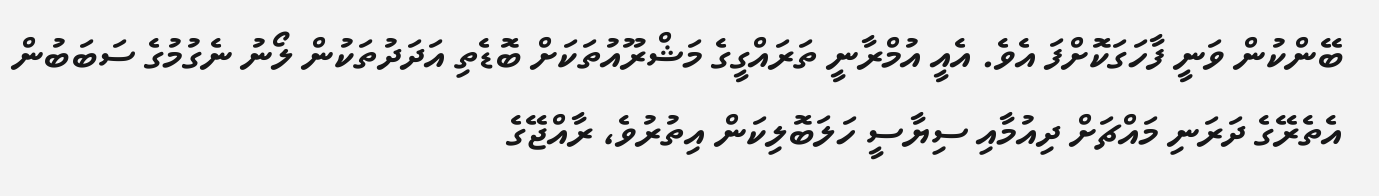ބޭންކުން ވަނީ ފާހަގަކޮށްފަ އެވެ. އެއީ އުމްރާނީ ތަރައްގީގެ މަޝްރޫއުތަކަށް ބޮޑެތި އަދަދުތަކުން ލޯނު ނެގުމުގެ ސަބަބުން އެތެރޭގެ ދަރަނި މައްޗަށް ދިއުމާއި ސިޔާސީ ހަލަބޮލިކަން އިތުރުވެ، ރާއްޖޭގެ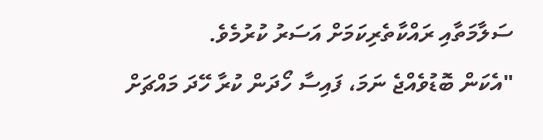ސަލާމަތާއި ރައްކާތެރިކަމަށް އަސަރު ކުރުމެވެ.
"އެކަން ބޮޑުވެއްޖެ ނަމަ، ފައިސާ ހޯދަން ކުރާ ހޭދަ މައްޗަށް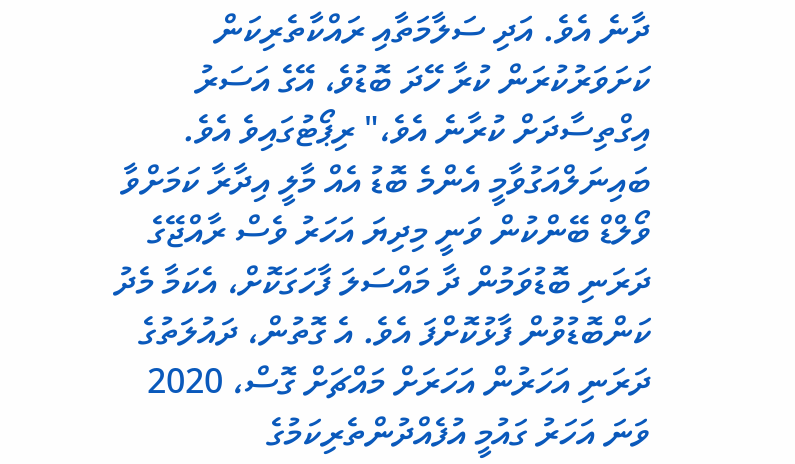ދާނެ އެވެ. އަދި ސަލާމަތާއި ރައްކާތެރިކަން ކަށަވަރުކުރަން ކުރާ ހޭދަ ބޮޑުވެ، އޭގެ އަސަރު އިގްތިސާދަށް ކުރާނެ އެވެ،" ރިޕޯޓުގައިވެ އެވެ.
ބައިނަލްއަގުވާމީ އެންމެ ބޮޑު އެއް މާލީ އިދާރާ ކަމަށްވާ ވޯލްޑް ބޭންކުން ވަނީ މިދިޔަ އަހަރު ވެސް ރާއްޖޭގެ ދަރަނި ބޮޑުވަމުން ދާ މައްސަލަ ފާހަގަކޮށް، އެކަމާ މެދު ކަންބޮޑުވުން ފާޅުކޮށްފަ އެވެ. އެ ގޮތުން، ދައުލަތުގެ ދަރަނި އަހަރުން އަހަރަށް މައްޗަށް ގޮސް، 2020 ވަނަ އަހަރު ގައުމީ އުފެއްދުންތެރިކަމުގެ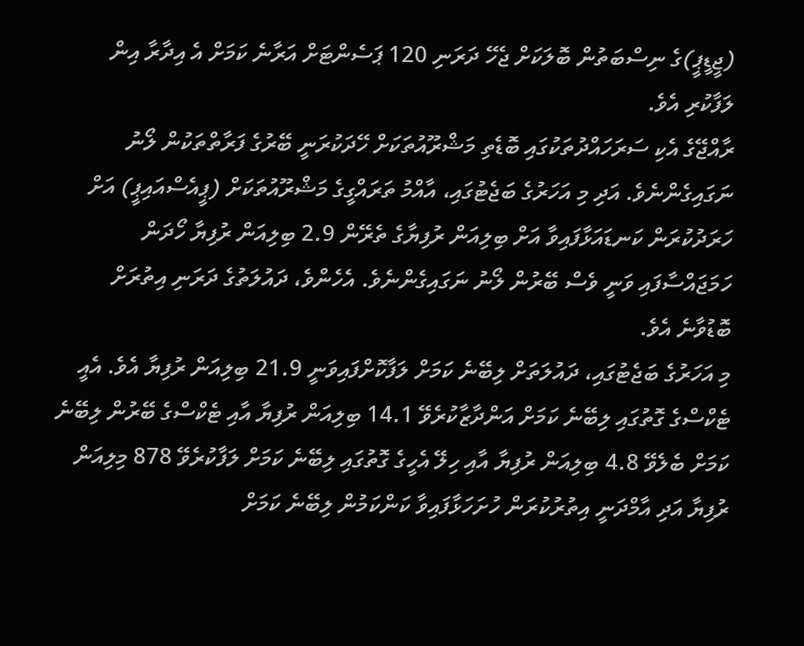(ޖީޑީޕީ)ގެ ނިސްބަތުން ބޮލަކަށް ޖެހޭ ދަރަނި 120 ޕަސެންޓަށް އަރާނެ ކަމަށް އެ އިދާރާ އިން ލަފާކުރި އެވެ.
ރާއްޖޭގެ އެކި ސަރަހައްދުތަކުގައި ބޮޑެތި މަޝްރޫއުތަކަށް ހޭދަކުރަނީ ބޭރުގެ ފަރާތްތަކުން ލޯނު ނަގައިގެންނެވެ. އަދި މި އަހަރުގެ ބަޖެޓުގައި، އާއްމު ތަރައްގީގެ މަޝްރޫއުތަކަށް (ޕީއެސްއައިޕީ) އަށް ހަރަދުކުރަން ކަނޑައަޅާފައިވާ އަށް ބިލިއަން ރުފިޔާގެ ތެރޭން 2.9 ބިލިއަން ރުފިޔާ ހޯދަން ހަމަޖައްސާފައި ވަނީ ވެސް ބޭރުން ލޯނު ނަގައިގެންނެވެ. އެހެންވެ، ދައުލަތުގެ ދަރަނި އިތުރަށް ބޮޑުވާނެ އެވެ.
މި އަހަރުގެ ބަޖެޓުގައި، ދައުލަތަށް ލިބޭނެ ކަމަށް ލަފާކޮށްފައިވަނީ 21.9 ބިލިއަން ރުފިޔާ އެވެ. އެއީ ޓެކްސްގެ ގޮތުގައި ލިބޭނެ ކަމަށް އަންދާޒާކުރެވޭ 14.1 ބިލިއަން ރުފިޔާ އާއި ޓެކްސްގެ ބޭރުން ލިބޭނެ ކަމަށް ބެލެވޭ 4.8 ބިލިއަން ރުފިޔާ އާއި ހިލޭ އެހީގެ ގޮތުގައި ލިބޭނެ ކަމަށް ލަފާކުރެވޭ 878 މިލިއަން ރުފިޔާ އަދި އާމްދަނީ އިތުރުކުރަން ހުށަހަޅާފައިވާ ކަންކަމުން ލިބޭނެ ކަމަށް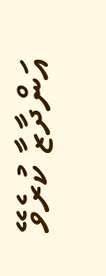އަންދާޒާ ކުރެވޭ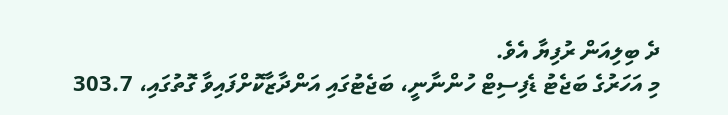ދެ ބިލިއަން ރުފިޔާ އެވެ.
މި އަހަރުގެ ބަޖެޓު ޑެފިސިޓް ހުންނާނީ، ބަޖެޓުގައި އަންދާޒާކޮށްފައިވާ ގޮތުގައި، 303.7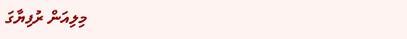މިލިއަން ރުފިޔާގަ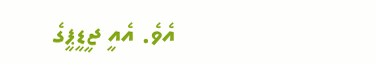އެވެ. އެއީ ޖީޑީޕީގެ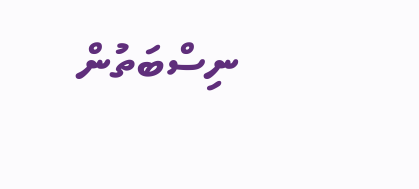ނިސްބަތުން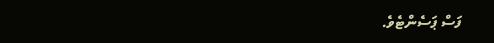ފަސް ޕަސެންޓެވެ.